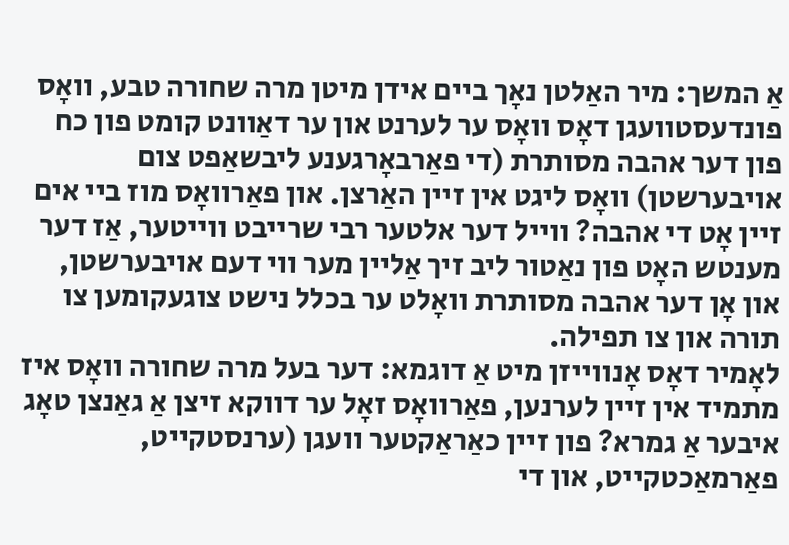אַ המשך: מיר האַלטן נאָך ביים אידן מיטן מרה שחורה טבע, וואָס פונדעסטוועגן דאָס וואָס ער לערנט און ער דאַוונט קומט פון כח פון דער אהבה מסותרת (די פאַרבאָרגענע ליבשאַפט צום אויבערשטן) וואָס ליגט אין זיין האַרצן. און פאַרוואָס מוז ביי אים זיין אָט די אהבה? ווייל דער אלטער רבי שרייבט ווייטער, אַז דער מענטש האָט פון נאַטור ליב זיך אַליין מער ווי דעם אויבערשטן, און אָן דער אהבה מסותרת וואָלט ער בכלל נישט צוגעקומען צו תורה און צו תפילה.
לאָמיר דאָס אָנווייזן מיט אַ דוגמא: דער בעל מרה שחורה וואָס איז מתמיד אין זיין לערנען, פאַרוואָס זאָל ער דווקא זיצן אַ גאַנצן טאָג איבער אַ גמרא? פון זיין כאַראַקטער וועגן (ערנסטקייט, פאַרמאַכטקייט, און די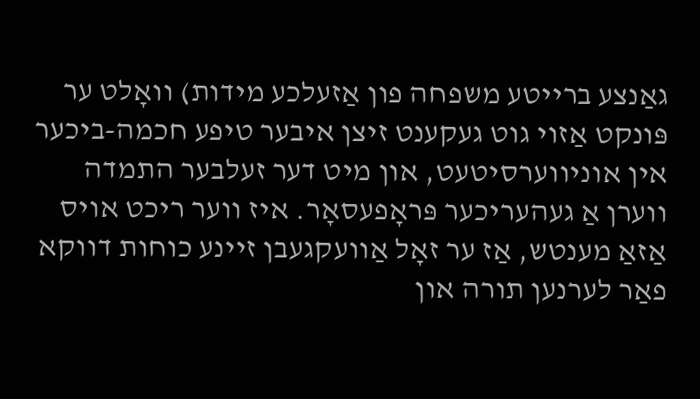גאַנצע ברייטע משפחה פון אַזעלכע מידות) וואָלט ער פּונקט אַזוי גוט געקענט זיצן איבער טיפע חכמה-ביכער אין אוניווערסיטעט, און מיט דער זעלבער התמדה ווערן אַ געהעריכער פּראָפעסאָר. איז ווער ריכט אויס אַזאַ מענטש, אַז ער זאָל אַוועקגעבן זיינע כוחות דווקא פאַר לערנען תורה און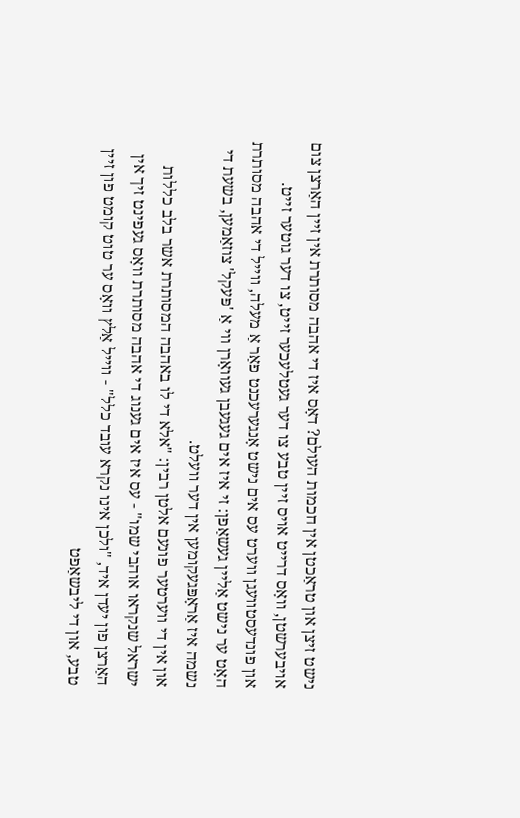נישט זיצן און טראַכטן אין חכמות העולם? דאָס איז די אהבה מסותרת אין זיין האַרצן צום אויבערשטן, וואָס דרייט אויס זיין טבע צו דער געטלעכער זייט, צו דער גוטער זייט.
און פונדעסטוועגן ווערט עס אים נישט אָנגערעכנט פאַר אַ מעלה, ווייל די אהבה מסותרת האָט ער נישט אַליין געשאַפן: זי איז אים געגעבן געוואָרן ווי אַ 'פּעקל' צוזאַמען, בשעת די נשמה איז אַראָפּגעקומען אין דער וועלט.
און אין די ווערטער פונעם אלטן רבין: "אלא די לו באהבה המסותרת אשר בלב כללות ישראל שנקראו אוהבי שמו" - עס איז אים גענוג די אהבה מסותרת וואָס געפינט זיך אין האַרצן פון יעדן איד, "ולכן אינו נקרא עובד כלל" - ווייל אַלץ וואָס ער טוט קומט פון זיין טבע, און די ליבשאַפט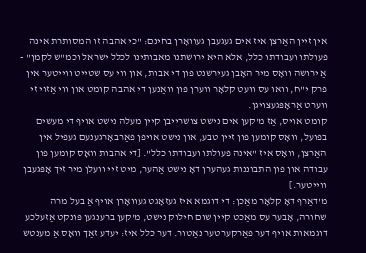אין זיין האַרצן איז אים געגעבן געוואָרן בחינם: "כי אהבה זו המסותרת אינה פעולתו ועבודתו כלל, אלא היא ירושתנו מאבותינו לכלל ישראל וכמ"ש לקמן" - אַ ירושה וואָס מיר האָבן געירשנט פון די אבות, און ווי עס שטייט ווייטער אין פרק י"ח, וואו עס וועט קלאָר ווערן פון וואַנען די אהבה קומט און ווי אַזוי זי ווערט אַראָפּגעצויגן.
קומט אויס, אַז מ'קען אים נישט צושרייבן קיין מעלה נישט אויף די מעשים בפועל, וואָס קומען פון זיין טבע, און נישט אויפן פאַרבאָרגענעם געפיל אין האַרצן, וואָס איז "אינה פעולתו ועבודתו כלל". [די אהבות וואָס קומען פון עבודה און פון התבוננות געהערן דאָ נישט אַהער, מיט זיי וועלן מיר זיך אָפּגעבן ווייטער.]
מ'דאַרף דאָ קלאָר מאַכן: די דוגמא איז געזאָגט געוואָרן אויף אַ בעל מרה שחורה, אָבער עס מאַכט קיין שום חילוק נישט, מ'קען ברענגען פּונקט אַזעלכע דוגמאות אויף דער פאַרקערטער נאַטור. דער כלל איז: יעדע זאַך וואָס אַ מענטש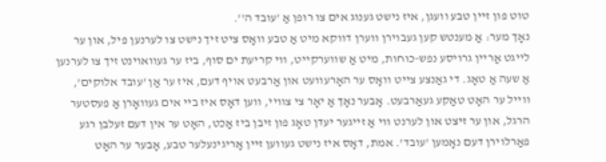טוט פון זיין טבע וועגן, איז נישט גענוג אים צו רופן אַ 'עובד ה''.
נאָך מער: אַ מענטש קען געבוירן ווערן דווקא מיט אַ טבע וואָס ציט זיך נישט צו לערנען פיל, און ער לייגט אַריין גרויסע נפש-כוחות, מיט אַ שווערקייט, ווי קריעת ים סוף, ביז ער געוואוינט זיך צו לערנען אַ שעה אַ טאָג. די גאַנצע צייט וואָס ער האָרעוועט און אַרבעט אויף דעם, איז ער אַן 'עובד אלוקים', ווייל ער האָט טאַקע געאַרבעט. אָבער נאָך אַ יאָר צי צוויי, ווען דאָס איז ביי אים געוואָרן אַ פעסטער הרגל, און ער זיצט און לערנט ווי אַ זייגער יעדן טאָג פון זיבן ביז אַכט, האָט ער אין דעם זעלבן רגע פאַרלוירן דעם נאָמען 'עובד'. אמת, דאָס איז נישט געווען זיין אָריגינעלער טבע, אָבער ער האָט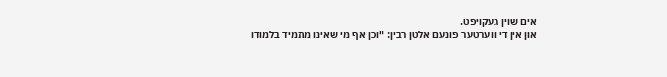אים שוין געקויפט.
און אין די ווערטער פונעם אלטן רבין: "וכן אף מי שאינו מתמיד בלמודו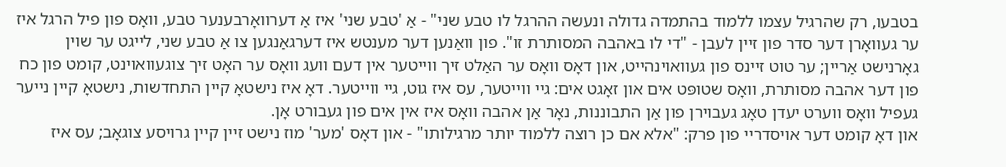בטבעו, רק שהרגיל עצמו ללמוד בהתמדה גדולה ונעשה ההרגל לו טבע שני" - אַ 'טבע שני' איז אַ דערוואָרבענער טבע, וואָס פון פיל הרגל איז ער געוואָרן דער סדר פון זיין לעבן - "די לו באהבה המסותרת זו". פון וואַנען דער מענטש איז דערגאַנגען צו אַ טבע שני, לייגט ער שוין גאָרנישט אַריין; ער טוט זיינס פון געוואוינהייט, און דאָס וואָס ער האַלט זיך ווייטער אין דעם וועג וואָס ער האָט זיך צוגעוואוינט, קומט פון כח פון דער אהבה מסותרת, וואָס שטופּט אים און זאָגט אים: גיי ווייטער, עס איז גוט, גיי ווייטער. דאָ איז נישטאָ קיין התחדשות, נישטאָ קיין נייער געפיל וואָס ווערט יעדן טאָג געבוירן פון אַן התבוננות, נאָר אַן אהבה וואָס איז אין אים פון געבורט אָן.
און דאָ קומט דער אויסדריי פון פרק: "אלא אם כן רוצה ללמוד יותר מרגילותו" - און דאָס 'מער' מוז נישט זיין קיין גרויסע צוגאָב; עס איז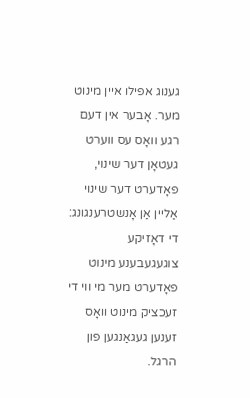גענוג אפילו איין מינוט מער. אָבער אין דעם רגע וואָס עס ווערט געטאָן דער שינוי, פאָדערט דער שינוי אַליין אַן אָנשטרענגונג: די דאָזיקע צוגעגעבענע מינוט פאָדערט מער מי ווי די זעכציק מינוט וואָס זענען געגאַנגען פון הרגל.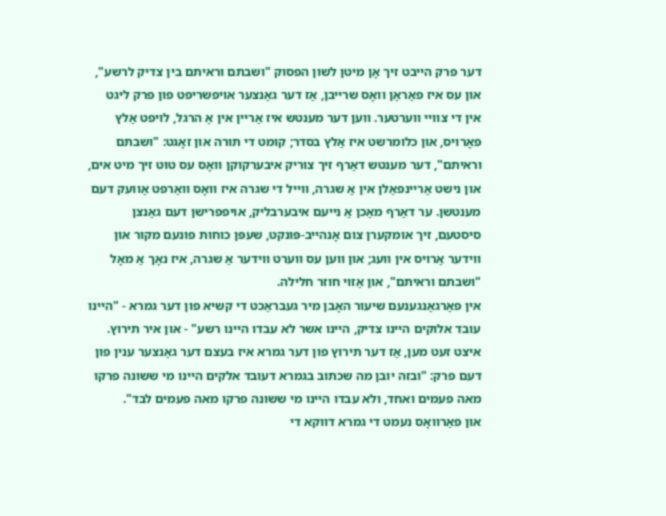דער פרק הייבט זיך אָן מיטן לשון הפסוק "ושבתם וראיתם בין צדיק לרשע", און עס איז פאַראַן וואָס שרייבן, אַז דער גאַנצער אויפשריפט פון פרק ליגט אין די צוויי ווערטער. ווען דער מענטש איז אַריין אין אַ הרגל, לויפט אַלץ פאָרויס, און כלומרשט איז אַלץ בסדר; קומט די תורה און זאָגט: "ושבתם וראיתם", דער מענטש דאַרף זיך צוריק איבערקוקן וואָס עס טוט זיך מיט אים, און נישט אַריינפאַלן אין אַ שגרה, ווייל די שגרה איז וואָס וואַרפט אַוועק דעם מענטשן. ער דאַרף מאַכן אַ נייעם איבערבליק, אויפפרישן דעם גאַנצן סיסטעם, זיך אומקערן צום אָנהייב-פּונקט, שעפּן כוחות פונעם מקור און ווידער אַרויס אין וועג; און ווען עס ווערט ווידער אַ שגרה, איז נאָך אַ מאָל "ושבתם וראיתם", און אַזוי חוזר חלילה.
אין פאַרגאַנגענעם שיעור האָבן מיר געבראַכט די קשיא פון דער גמרא - "היינו עובד אלוקים היינו צדיק, היינו אשר לא עבדו היינו רשע" - און איר תירוץ. איצט זעט מען, אַז דער תירוץ פון דער גמרא איז בעצם דער גאַנצער ענין פון דעם פרק: "ובזה יובן מה שכתוב בגמרא דעובד אלקים היינו מי ששונה פרקו מאה פעמים ואחד, ולא עבדו היינו מי ששונה פרקו מאה פעמים לבד".
און פאַרוואָס נעמט די גמרא דווקא די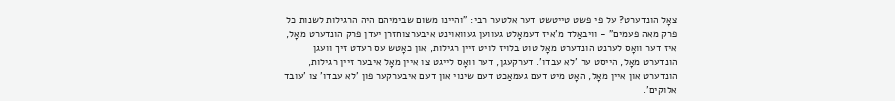צאָל הונדערט? על פי פשט טייטשט דער אלטער רבי: "והיינו משום שבימיהם היה הרגילות לשנות כל פרק מאה פעמים" - וויבאַלד מ'איז דעמאָלט געווען געוואוינט איבערצוחזרן יעדן פרק הונדערט מאָל, איז דער וואָס לערנט הונדערט מאָל טוט בלויז לויט זיין רגילות, און כאָטש עס רעדט זיך וועגן הונדערט מאָל, הייסט ער 'לא עבדו'. דערקעגן, דער וואָס לייגט צו איין מאָל איבער זיין רגילות, הונדערט און איין מאָל, האָט מיט דעם געמאַכט דעם שינוי און דעם איבערקער פון 'לא עבדו' צו 'עובד אלוקים'.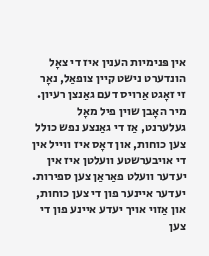אין פּנימיות הענין איז די צאָל הונדערט נישט קיין צופאַל, נאָר זי זאָגט אַרויס דעם גאַנצן רעיון. מיר האָבן שוין פיל מאָל געלערנט, אַז די גאַנצע נפש כולל צען כוחות, און דאָס איז ווייל אין די אויבערשטע וועלטן איז אין יעדער וועלט פאַראַן צען ספירות. יעדער איינער פון די צען כוחות, און אַזוי אויך יעדע איינע פון די צען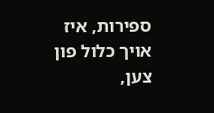ספירות, איז אויך כלול פון צען,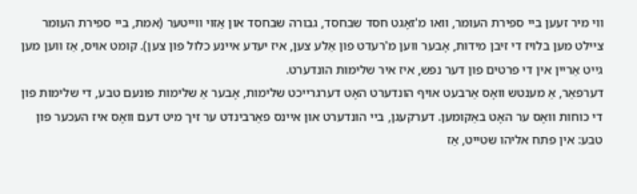ווי מיר זעען ביי ספירת העומר, וואו מ'זאָגט חסד שבחסד, גבורה שבחסד און אַזוי ווייטער (אמת, ביי ספירת העומר ציילט מען בלויז די זיבן מידות, אָבער ווען מ'רעדט פון אַלע צען, איז יעדע איינע כלול פון צען). קומט אויס, אַז ווען מען גייט אַריין אין די פרטים פון דער נפש, איז איר שלימות הונדערט.
דערפאַר, אַ מענטש וואָס אַרבעט אויף הונדערט האָט דערגרייכט שלימות, אָבער אַ שלימות פונעם טבע, די שלימות פון די כוחות וואָס ער האָט באַקומען. דערקעגן, ביי הונדערט און איינס פאַרבינדט ער זיך מיט דעם וואָס איז העכער פון טבע: אין פתח אליהו שטייט, אַז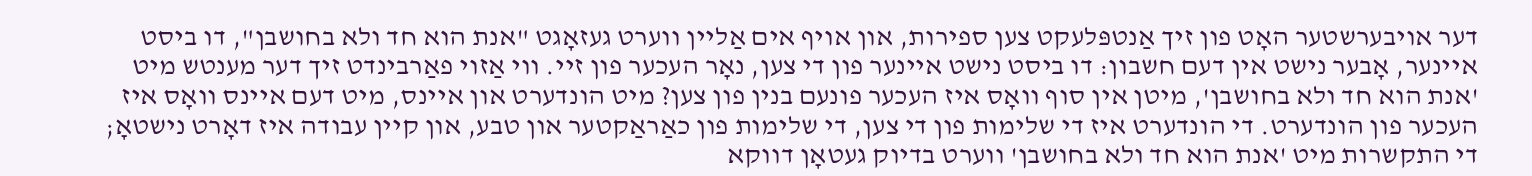דער אויבערשטער האָט פון זיך אַנטפּלעקט צען ספירות, און אויף אים אַליין ווערט געזאָגט "אנת הוא חד ולא בחושבן", דו ביסט איינער, אָבער נישט אין דעם חשבון: דו ביסט נישט איינער פון די צען, נאָר העכער פון זיי. ווי אַזוי פאַרבינדט זיך דער מענטש מיט 'אנת הוא חד ולא בחושבן', מיטן אין סוף וואָס איז העכער פונעם בנין פון צען? מיט הונדערט און איינס, מיט דעם איינס וואָס איז העכער פון הונדערט. די הונדערט איז די שלימות פון די צען, די שלימות פון כאַראַקטער און טבע, און קיין עבודה איז דאָרט נישטאָ; די התקשרות מיט 'אנת הוא חד ולא בחושבן' ווערט בדיוק געטאָן דווקא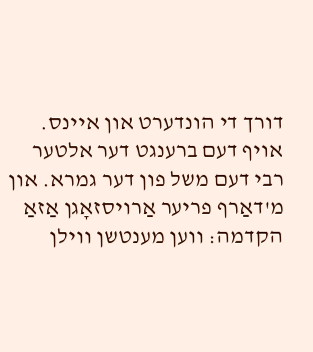דורך די הונדערט און איינס.
אויף דעם ברענגט דער אלטער רבי דעם משל פון דער גמרא. און מ'דאַרף פריער אַרויסזאָגן אַזאַ הקדמה: ווען מענטשן ווילן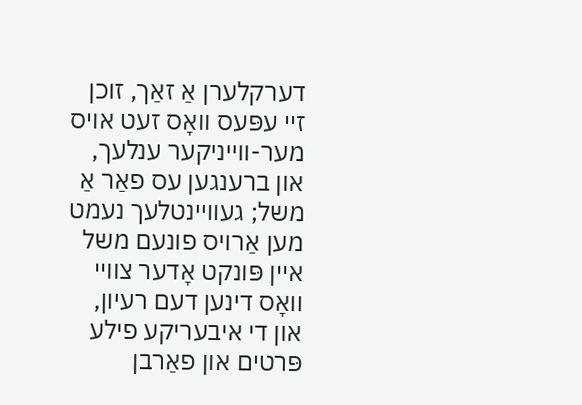דערקלערן אַ זאַך, זוכן זיי עפּעס וואָס זעט אויס מער-ווייניקער ענלעך, און ברענגען עס פאַר אַ משל; געוויינטלעך נעמט מען אַרויס פונעם משל איין פּונקט אָדער צוויי וואָס דינען דעם רעיון, און די איבעריקע פילע פּרטים און פאַרבן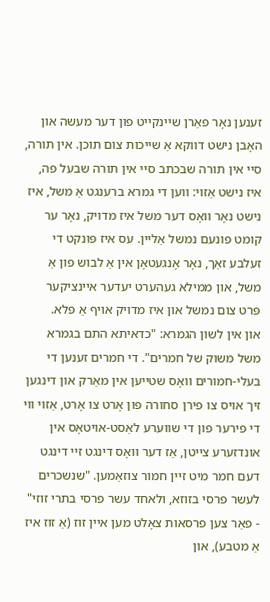זענען נאָר פאַרן שיינקייט פון דער מעשה און האָבן נישט דווקא אַ שייכות צום תוכן. אין תורה, סיי אין תורה שבכתב סיי אין תורה שבעל פה, איז נישט אַזוי: ווען די גמרא ברענגט אַ משל, איז נישט נאָר וואָס דער משל איז מדויק, נאָר ער קומט פונעם נמשל אַליין. עס איז פּונקט די זעלבע זאַך, נאָר אָנגעטאָן אין אַ לבוש פון אַ משל, און ממילא געהערט יעדער איינציקער פּרט צום נמשל און איז מדויק אויף אַ פּלא.
און אין לשון הגמרא: "כדאיתא התם בגמרא משל משוק של חמרים". די חמרים זענען די בעלי-חמורים וואָס שטייען אין מאַרק און דינגען זיך אויס צו פירן סחורה פון אָרט צו אָרט, אַזוי ווי די פירער פון די שווערע לאַסט-אויטאָס אין אונדזערע צייטן, אַז דער וואָס דינגט זיי דינגט דעם חמר מיט זיין חמור צוזאַמען. "שנשכרים לעשר פרסי בזוזא, ולאחד עשר פרסי בתרי זוזי" - פאַר צען פרסאות צאָלט מען איין זוז (אַ זוז איז אַ מטבע), און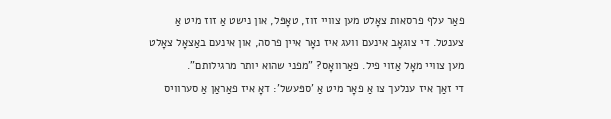פאַר עלף פרסאות צאָלט מען צוויי זוז, טאָפּל, און נישט אַ זוז מיט אַ צענטל. די צוגאָב אינעם וועג איז נאָר איין פרסה, און אינעם באַצאָל צאָלט מען צוויי מאָל אַזוי פיל. פאַרוואָס? "מפני שהוא יותר מרגילותם".
די זאַך איז ענלעך צו אַ פאָר מיט אַ 'ספּעשל': דאָ איז פאַראַן אַ סערוויס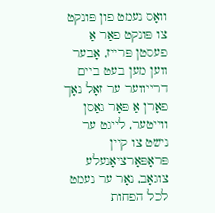וואָס נעמט פון פּונקט צו פּונקט פאַר אַ פעסטן פּרייז, אָבער ווען מען בעט ביים דרייווער ער זאָל נאָך פאָרן אַ פּאָר גאַסן ווייטער, לייגט ער נישט צו קיין פּראָפּאָרציאָנעלע צוגאָב, נאָר ער נעמט לכל הפחות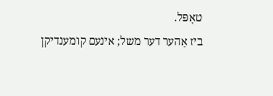טאָפּל.
ביז אַהער דער משל; אינעם קומענדיקן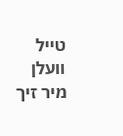טייל וועלן מיר זיך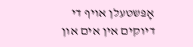אָפּשטעלן אויף די דיוקים אין אים און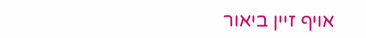אויף זיין ביאור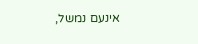אינעם נמשל,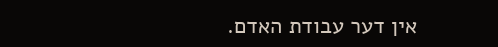אין דער עבודת האדם.